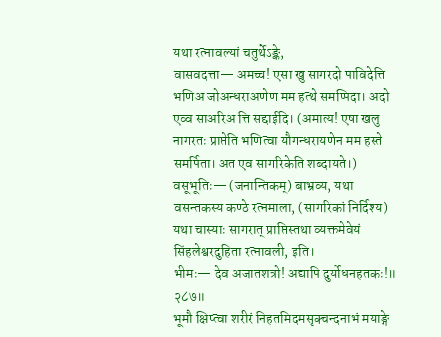यथा रत्नावल्यां चतुर्थेऽङ्के,
वासवदत्ता— अमच्च! एसा खु सागरदो पाविदेत्ति भणिअ जोअन्धराअणेण मम हत्थे समप्पिदा। अदो एव्व साअरिअ त्ति सद्दाईदि। (अमात्य! एषा खलु नागरतः प्राप्तेति भणित्वा यौगन्धरायणेन मम हस्ते समर्पिता। अत एव सागरिकेति शब्दायते।)
वसूभूतिः— (जनान्तिकम्) बाभ्रव्य, यथा वसन्तकस्य कण्ठे रत्नमाला, (सागरिकां निर्दिश्य) यथा चास्याः सागरात् प्राप्तिस्तथा व्यक्तमेवेयं सिंहलेश्वरदुहिता रत्नावली, इति।
भीमः— देव अजातशत्रो! अद्यापि दुर्योधनहतकः!॥ २८७॥
भूमौ क्षिप्त्वा शरीरं निहतमिदमसृक्चन्दनाभं मयाङ्गे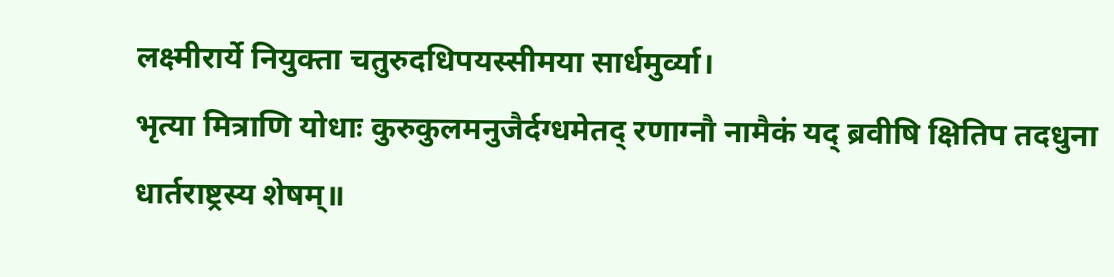लक्ष्मीरार्ये नियुक्ता चतुरुदधिपयस्सीमया सार्धमुर्व्या।
भृत्या मित्राणि योधाः कुरुकुलमनुजैर्दग्धमेतद् रणाग्नौ नामैकं यद् ब्रवीषि क्षितिप तदधुना धार्तराष्ट्रस्य शेषम्॥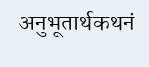अनुभूतार्थकथनं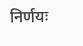निर्णयः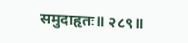समुदाहृतः॥ २८९॥